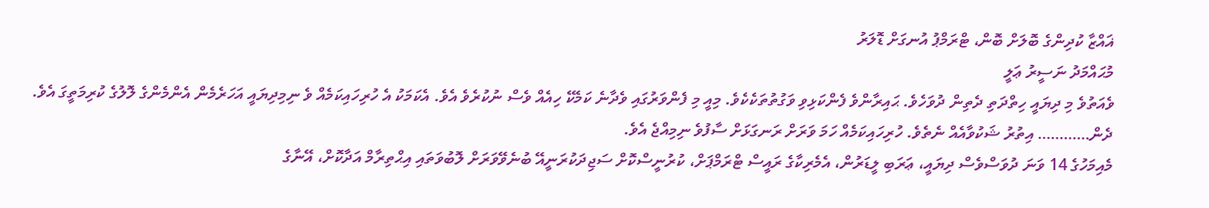ޣައްޒާ ކުދިންގެ ބޮލަށް ބޮން، ޓްރަމްޕު އުނގަށް ޑޮލަރު
މުޙައްމަދު ނަސީރު ޢަލީ
ވެއަތުވެ މި ދިޔައީ ހިތްދަތި ދެތިން ދުވަހެވެ. ޙައިރާންވެ ފެންކަޅިވި ވަގުތުތަކެކެވެ. މިއީ މި ފެންވަރުގައި ވެދާނެ ކަމެކޭ ހިއެއް ވެސް ނުކުރެވެ އެވެ. އެކަމަކު އެ ހުރިހައިކަމެއް ވެ ނިމިދިޔައީ އަހަރެމެން އެންމެންގެ ލޮލުގެ ކުރިމަތީގަ އެވެ. ދެން………… އިތުރު ޝަކުވާއެއް ނެތެވެ. ހުރިހައިކަމެއް ހަމަ ވަރަށް ރަނގަޅަށް ސާފުވެ ނިމިއްޖެ އެވެ.
މެއިމަހުގެ 14 ވަނަ ދުވަސްވެސް ދިޔައީ، ޢަރަބި ލީޑަރުން، އެމެރިކާގެ ރައީސް ޓްރަމްޕަށް، ކުރުނީސްކޮށް ސަޖިދަކުރަނީއޭ ބުނެވޭވަރަށް ލޮބުވަތައި އިޙްތިރާމް އަދާކޮށް، އޭނާގެ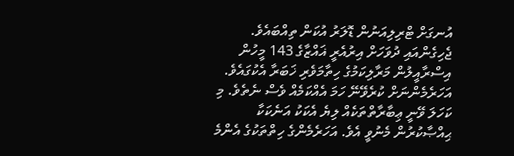އުނގަށް ޓްރިލިއަނުން ޑޮލަރު އުކަން ތިއްބައެވެ. ޖެހިގެންއައި ދުވަހަށް އިރުއެރީ ޣައްޒާގެ 143 މީހުން އިސްރާއީލުން މަރާލިކަމުގެ ހިތާމަވެރި ޚަބަރާ އެކުގައެވެ. އަހަރެމެންނަށް ކުރެވޭނޭ ހަމަ އެއްކަމެއް ވެސް ނެތެވެ. މި ކަހަލަ ވޭނީ ޢިބާރާތްތަކެއް ލިޔެ އެކަކު އަނެކަކާ ޙިއްޞާކުރުން މެނުވީ އެވެ. އަހަރެމެންގެ ހިތްތަކުގެ އެންމެ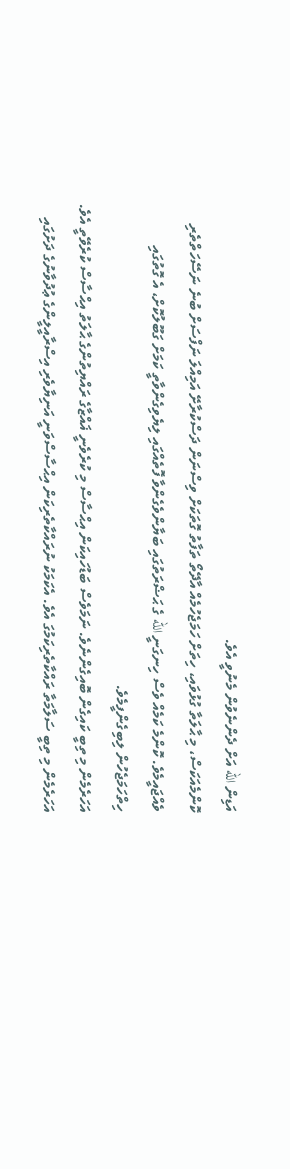އަޑިން الله އަށް ދެންނެވުން މެނުވީ އެވެ.
ކޮންމެއަކަސް، މި ޙާލަތާ ގުޅުވައި، ހިތަށް ހަމަޖެހުމެއް އާދޭތޯ ތަފާތު ގޮތަކަށް ވިސްނަން ދަސްކުރާށޭ އަމިއްލަ ނަފްސަށް ބުނެ ނަސޭހަތްތެރި ވެއްޖައީމެވެ. ކޮންމެ ކަމެއް ވެސް ހިނގަނީ الله ގެ ޙަޟްރަތުގައި ބަޔާންވެގެންވާ ފޮތެއްގައި ލިޔެވިގެންވާތީ ކަމަށް ގަބޫލުކޮށް، އެ ގޮތުގައި ހިތްހަމަޖެހުން ލިބިގެންފީމެވެ.
އަހަރެމެން މި ތިބީ ކައިގެން ބޮއިގެންނެވެ. ނަމަވެސް ބަޑުހައިކަން އިޙްސާސް މި ކުރެވެނީ ޣައްޒާގެ ރައްޔިތުންގެ ޙާލަތު އިޙްސާސް ކުރެވޭތީ އެވެ. އަހަރެމެން މި ތިބީ ސަލާމަތާ ރައްކާތެރިކަމުގަ އެވެ. އެކަމަކު ނުރައްކާތެރިކަން އިޙްސާސްވަނީ އަނިޔާވެރި އިސްރާއީލީންގެ ޢުދުވާނުގެ ދަށުގައި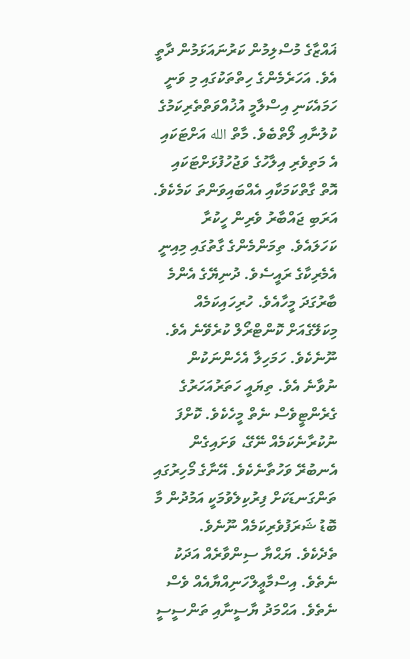ޣައްޒާގެ މުސްލިމުން ކަރުނައަޅަމުން ދާތީ އެވެ. އަހަރެމެންގެ ހިތްތަކުގައި މި ވަނީ ހަމައެކަނި އިސްލާމީ އުޚުއްވަތްތެރިކަމުގެ ކުލުނާއި ލޯތްބެވެ. މާތް الله އަށްޓަކައި އެ މަތިވެރި އިލާހުގެ ވަޖުހުފުޅަށްޓަކައި އޮތް ގާތްކަމަކާއި އެއްބައިވަންތަ ކަމެކެވެ.
އަރަބި ޖައްބާރު ވެރިން ހީކުރާ ކަހަލައެވެ. ތިމަންމެންގެ ގާތުގައި މިއިނީ އެމެރިކާގެ ރައީސެވެ. ދުނިޔޭގެ އެންމެ ބާރުގަދަ މީހާއެވެ. ހުރިހައިކަމެއް މިކަލޭގެއަށް ކޮންޓްރޯލް ކުރެވޭނެ އެވެ. ނޫނެކެވެ. ހަމަހިލާ އެހެންނަކުން ނުވާނެ އެވެ. ތިޔައީ ހަތަރުއަހަރުގެ ގެރެންޓީވެސް ނެތް މީހެކެވެ. ކޮށްފަ ނުކުރާނެކަމެއް ނޭގޭ، ވަށައިގެން އެނބުރޭ ވަހުތާނެކެވެ. އޭނާގެ މޯހިރުގައި ތަންގަނޑަކަށް ފިރުކިލެވުމަކީ އަމުދުން މާ ބޮޑު ޝަރަފުވެރިކަމެއް ނޫނެވެ.
ތެދެކެވެ. ޔަޙްޔާ ސިންވާރެއް އަދަކު ނެތެވެ. އިސްމާޢީލްހަނިއްޔާއެއް ވެސް ނެތެވެ. އަޙްމަދު ޔާސީނާއި ތަންސީސީ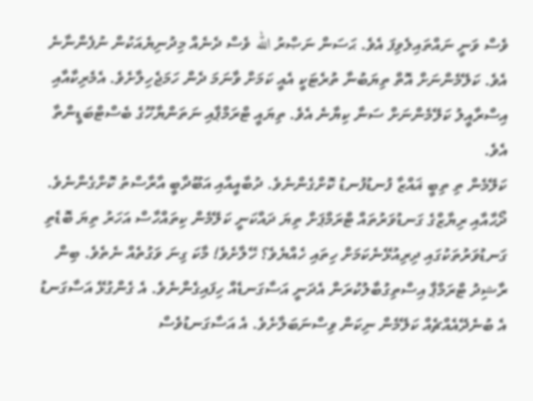ވެސް ވަނީ ނައްތައިލެވިފަ އެވެ. ޙަސަން ނަޞްރު الله ވެސް ދެނެއް މިދުނިޔެއަކުން ނުފެންނާނެ އެވެ. ކަލޭމެންނަށް އޮތް ތިޔަބުނާ ތުރެޓަކީ އެއީ ކަމަށް ވާނަމަ ދެން ހަމަޖެހިލާށެވެ. އެމެރިކާއާއި އިސްރާއީލު ކަލޭމެންނަށް ސަނާ ކިޔާނެ އެވެ. ތިޔައީ ޓްރަމްޕާއި ނަތަންޔާހޫގެ ބެސްޓްބަޑީންތާ އެވެ.
ކަލޭމެން ތި ތިބީ ޣައްޒާ ފުނޑުފުނޑު ކޮށްގެންނެވެ. ދުބާއީއާއި އަބޫދާބީ އާރާސްތު ކޮށްގެންނެވެ. ދޯޙާއާއި ރިޔާޒްގެ ގަނޑުވަރުތައް ޓްރަމްޕަށް ތިޔަ ދައްކަނީ ކަލޭމެން ކިތައްހާސް އަހަރު ތިޔަ ބޮޑެތި ގަނޑުވަރުތަކުގައި ދިރިއުޅޭނެކަމަށް ހިތައި ހެއްޔެވެ؟ ހޭލާށެވެ! މާކަ ގިނަ ވަގުތެއް ނެތެވެ. ބިން ރާޝިދު ޓްރަމްޕާ އިސްތިގުބާލުކުރަން އެދަނީ އަސާގަނޑެއް ހިފައިގެންނެވެ. އެ ގެންގުޅޭ އަސާގަނޑު އެ ބުނެދޭއެއްޗެއް ކަލޭމެން ނިކަން ވިސްނަބަލާށެވެ. އެ އަސާގަނޑުވެސް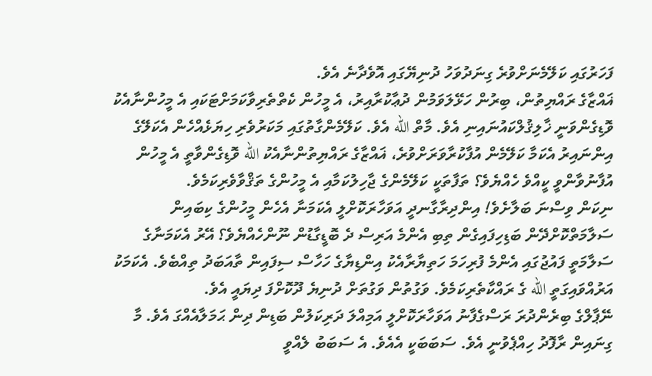ފަހަރުގައި ކަލޭމެނަށްވުރެ ގިނަދުވަހު ދުނިޔޭގައި އޮވެދާނެ އެވެ.
ޣައްޒާގެ ރައްޔިތުން، ބިރުން ހަޅޭލަވަމުން ދުޢާކުރާއިރު، އެ މީހުން ކެތްތެރިވާކަމަށްޓަކައި އެ މީހުންނާއެކު ވޮޑިގެންވަނީ ޚާލިޤުލްކައުނައިނި އެވެ. މާތް الله އެވެ. ކަލޭމެންގާތުގައި މަކަރުވެރި ހިޔަޅެއްހެން އެކަލޭގެ އިންނައިރު އެކަމާ ކަލޭމެން އުފާކުރާވަރަށްވުރެ، ޣައްޒާގެ ރައްޔިތުންނާއެކު الله ވޮޑިގެންވާތީ އެ މީހުން އުފާނުވާންވީ ކީއްވެ ހެއްޔެވެ؟ ތަފާތަކީ ކަލޭމެންގެ ޖާހިލުކަމާއި އެ މީހުންގެ ތަޤްވާވެރިކަމެވެ.
ނިކަން ވިސްނަ ބަލާށެވެ! އިންދިރާގާނދީ އަވަހާރަކޮށްލީ އެކަމަނާ އެހެން މީހުންގެ ކިބައިން ސަލާމަތްކޮށްދޭން ބަޑިހިފައިގެން ތިބި އެންމެ އަރިސް ދެ ބޮޑީގާޑުން ނޫންހެއްޔެވެ؟ އޭރު އެކަމަނާގެ ސަލާމަތީ ފައުޖުގައި އެންމެ ފުރިހަމަ ހަތިޔާރާއެކު އިންޑިޔާގެ ހަހާސް ސިފައިން ތާއަބަދު ތިއްބެވެ. އެކަމަކު އަރުއްވައިގަތީ الله ގެ ރައްކާތެރިކަމެވެ. ވަގުތުން ވަގުތަށް ދުނިޔެ ދޫކޮށްފަ ދިޔައީ އެވެ.
ނޭޕާލްގެ ބިރެންދުރަ ރަސްގެފާނު އަވަހާރަކޮށްލީ އަމިއްލަ ދަރިކަލުން ބަޑިން ދިން ޙަމަލާއެއްގަ އެވެ. މާ ގިނައިން ރާފޮދު ހިއްޕެވުނީ އެވެ. ސަބަބަކީ އެއެވެ. އެ ސަބަބު ލެއްވީ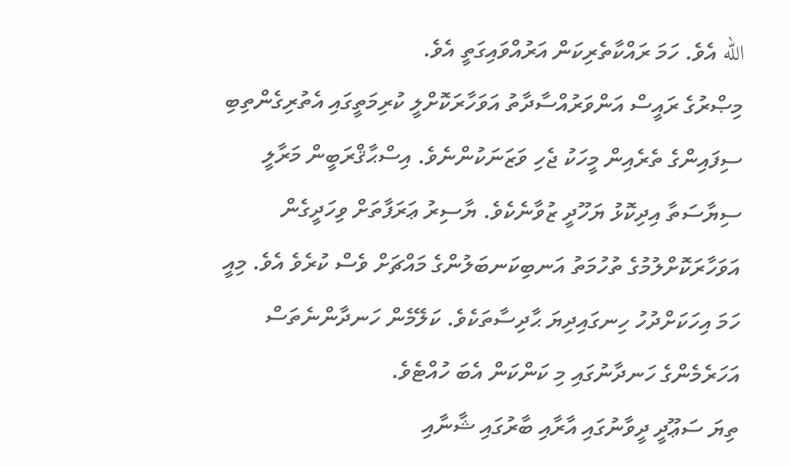الله އެވެ. ހަމަ ރައްކާތެރިކަން އަރުއްވައިގަތީ އެވެ.
މިޞްރުގެ ރައީސް އަންވަރުއްސާދާތު އަވަހާރަކޮށްލީ ކުރިމަތީގައި އެތުރިގެންތިބި ސިފައިންގެ ތެރެއިން މީހަކު ޖެހި ވަޒަނަކުންނެވެ. އިސްޙާޤްރަބީން މަރާލީ ސިޔާސަތާ އިދިކޮޅު ޔަހޫދީ ޒުވާނެކެވެ. ޔާސިރު ޢަރަފާތަށް ވިހަދީގެން އަވަހާރަކޮށްލުމުގެ ތުހުމަތު އަނބިކަނބަލުންގެ މައްޗަށް ވެސް ކުރެވެ އެވެ. މިއީ ހަމަ އިހަކަށްދުހު ހިނގައިދިޔަ ޙާދިސާތަކެވެ. ކަލޭމެން ހަނދާންނެތަސް އަހަރެމެންގެ ހަނދާނުގައި މި ކަންކަން އެބަ ހުއްޓެވެ.
ތިޔަ ސަޢޫދީ ދީވާނުގައި އާރާއި ބާރުގައި ޝާނާއި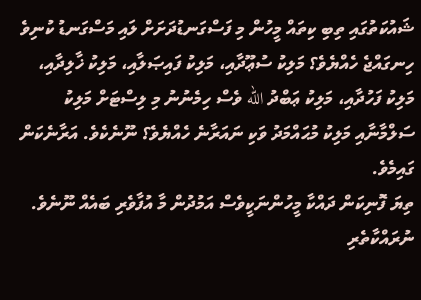ޝައުކަތުގައި ތިބި ކިތައް މީހުން މި ފަސްގަނޑުދަށަށް ލައި މަސްގަނޑު ކުނިވެ ހިނގައްޖެ ހެއްޔެވެ؟ މަލިކު ސުޢޫދާއި، މަލިކު ފައިޞަލާއި، މަލިކު ޚާލިދާއި، މަލިކު ފަހުދާއި، މަލިކު ޢަބްދު الله ވެސް ހިމެނުނު މި ލިސްޓަށް މަލިކު ސަލްމާނާއި މަލިކު މުޙައްމަދު ވަކި ނައަރާނެ ހެއްޔެވެ؟ ނޫނެކެވެ. އަރާނެކަން ގައިމެވެ.
ތިޔަ ފޮނިކަން ދައްކާ މީހުންނަކީވެސް އަމުދުން މާ އުފާވެރި ބައެއް ނޫނެވެ. ނުރައްކާތެރި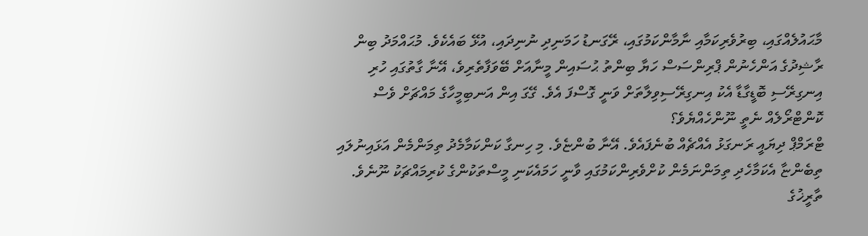މާޙައުލެއްގައި، ބިރުވެރިކަމާއި ނާމާންކަމުގައި، ރޭގަނޑު ހަމަނިދި ނުނިދައި، އުޅޭ ބައެކެވެ. މުޙައްމަދު ބިން ރާޝިދުގެ އަންހެނުން ޕްރިންސަސް ހަޔާ ބިންތު ޙުސައިން މީނާއަށް ބޭވަފާތެރިވެ، އޭނާ ގާތުގައި ހުރި އިނގިރޭސި ބޮޑީގާޑާ އެކު އިނގިރޭސިވިލާތަށް ވަނީ ގޮސްފަ އެވެ. ގޭގަ އިން އަނބިމީހާގެ މައްޗަށް ވެސް ކޮންޓްރޯލެއް ނެތީ ނޫންހެއްޔެވެ؟
ޓްރަމްޕް ދިޔައީ ރަނގަޅު އެއްޗެއް ބުނެފައެވެ. އޭނާ ބުންޏެވެ. މި ހިނގާ ކަންކަމާމެދު ތިމަންމެން އަޅައިނުލައި ތިބެންޏާ އެކަމާހެދި ތިމަންނަމެން ކުށްވެރިންކަމުގައި ވާނީ ހަމައެކަނި މީސްތަކުންގެ ކުރިމައްޗަކު ނޫނެވެ. ތާރީޚުގެ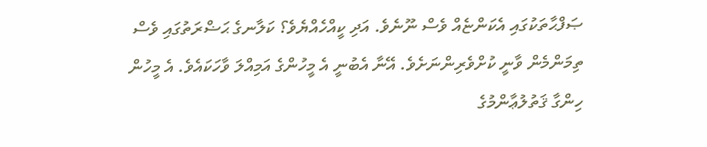ޞަފްޙާތަކުގައި އެކަންޏެއް ވެސް ނޫނެވެ. އަދި ކީއްހެއްޔެވެ؟ ކަލާނގެ ޙަޟްރަތުގައި ވެސް ތިމަންމެން ވާނީ ކުށްވެރިންނަށެވެ. އޭނާ އެބުނީ އެ މީހުންގެ އަމިއްލަ ވާހަކައެވެ. އެ މީހުން ހިންގާ ޤަތުލުޢާންމުގެ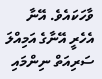ވާހަކައެވެ. އޭނާ އެހެރީ އޭނާގެ އަމިއްލަ ސަރިއަތް ނިންމައި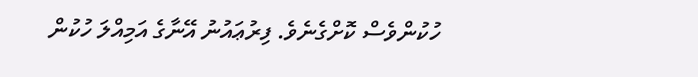ހުކުންވެސް ކޮށްގެނެވެ. ފިރުޢައުނު އޭނާގެ އަމިއްލަ ހުކުން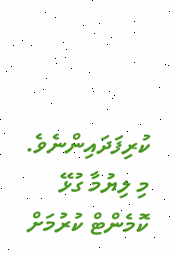ކުރިފަދައިންނެވެ.
މި ލިޔުމާ ގުޅޭ
ކޮމެންޓް ކުރުމަށް